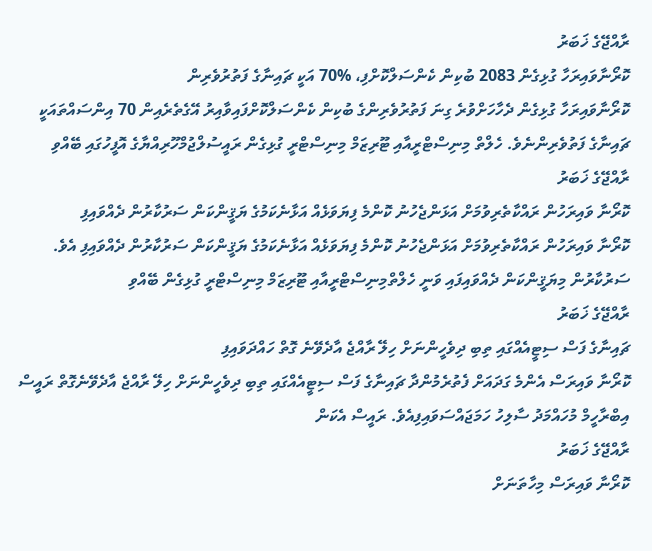ރާއްޖޭގެ ޚަބަރު
ކޮރޯނާވައިރަހާ ގުޅިގެން 2083 ބުކިން ކެންސަލްކޮށްފި، %70 އަކީ ޗައިނާގެ ފަތުރުވެރިން
ކޮރޯނާވައިރަހާ ގުޅިގެން ދެހާހަށްވުރެ ގިނަ ފަތުރުވެރިންގެ ބުކިން ކެންސަލްކޮށްފައިވާއިރު އޭގެތެރެއިން 70 އިންސައްތައަކީ ޗައިނާގެ ފަތުވެރިންނެވެ. ހެލްތް މިނިސްޓްރީއާއި ޓޫރިޒަމް މިނިސްޓްރީ ގުޅިގެން ރައީސުލްޖުމްހޫރިއްޔާގެ އޮފީހުގައި ބޭއްވި
ރާއްޖޭގެ ޚަބަރު
ކޮރޯނާ ވައިރަހުން ރައްކާތެރިވުމަށް އަޅަންޖެހުނު ކޮންމެ ފިޔަވަޅެއް އަޅާނެކަމުގެ ޔަޤީންކަން ސަރުކާރުން ދެއްވައިފި
ކޮރޯނާ ވައިރަހުން ރައްކާތެރިވުމަށް އަޅަންޖެހުނު ކޮންމެ ފިޔަވަޅެއް އަޅާނެކަމުގެ ޔަޤީންކަން ސަރުކާރުން ދެއްވައިފި އެވެ. ސަރުކާރުން މިޔަޤީންކަން ދެއްވައިފައި ވަނީ ހެލްތްމިނިސްޓްރީއާއި ޓޫރިޒަމް މިނިސްޓްރީ ގުޅިގެން ބޭއްވި
ރާއްޖޭގެ ޚަބަރު
ޗައިނާގެ ފަސް ސިޓީއެއްގައި ތިބި ދިވެހީންނަށް ހިލޭ ރާއްޖެ އާދެވޭނެ ގޮތް ހައްދަވައިފި
ކޮރޯނާ ވައިރަސް އެންމެ ގަދައަށް ފެތުރެމުންދާ ޗައިނާގެ ފަސް ސިޓީއެއްގައި ތިބި ދިވެހީންނަށް ހިލޭ ރާއްޖެ އާދެވޭނެގޮތް ރައީސް އިބްރާހީމް މުހައްމަދު ސާލިހު ހަމަޖައްސަވައިފިއެވެ. ރައީސް އެކަން
ރާއްޖޭގެ ޚަބަރު
ކޮރޯނާ ވައިރަސް މިހާތަނަށް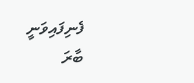ފެނިފައިވަނީ ބާރަ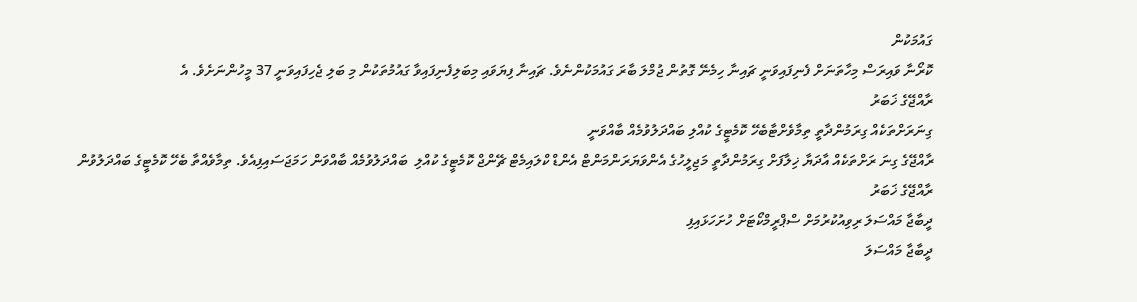ގައުމަކުން
ކޮރޯނާ ވައިރަސް މިހާތަނަށް ފެނިފައިވަނީ ޗައިނާ ހިމެނޭ ގޮތުން ޖުމްލަ ބާރަ ގައުމަކުންނެވެ. ޗައިނާ ފިޔަވައި މިބަލިފެނިފައިވާ ގައުމުތަކުން މި ބަލި ޖެހިފައިވަނީ 37 މީހުންނަށެވެ. އެ
ރާއްޖޭގެ ޚަބަރު
ގިނަރަށްތަކެއް ގިރަމުންދާތީ ތިމާވެށްޓާބެހޭ ކޮމެޓީގެ ކުއްލި ބައްދަލުވުމެއް ބާއްވަނީ
ރާއްޖޭގެ ގިނަ ރަށްތަކެއް އާދަޔާ ޚިލާފަށް ގިރަމުންދާތީ މަޖިލީހުގެ އެންވަޔަރަންމަންޓް އެންޑް ކްލައިމެޓް ޗޭންޖް ކޮމެޓީގެ ކުއްލި  ބައްދަލުވުމެއް ބާއްވަން ހަމަޖަސައިފިއެވެ. ތިމާވެއްތާ ބެހޭ ކޮމެޓީގެ ބައްދަލުވުން
ރާއްޖޭގެ ޚަބަރު
ދީބާޖާ މައްސަލަ ރިވިއުކުރުމަށް ސްޕްރީމްކޯޓަށް ހުށަހަޅައިފި
ދީބާޖާ މައްސަލަ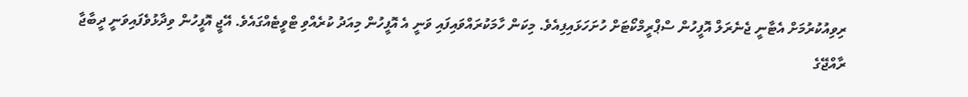ރިވިއުކުރުމަށް އެޓާނީ ޖެނެރަލް އޮފީހުން ސްޕްރީމްކޯޓަށް ހުށަހަޅައިފިއެވެ. މިކަން ހާމަކުރައްވައިފައި ވަނީ އެ އޮފީހުން މިއަދު ކުރެއްވި ޓްވީޓެއްގައެވެ. އޭޖީ އޮފީހުން ވިދާޅުވެފައިވަނީ ދީބާޖާ
ރާއްޖޭގެ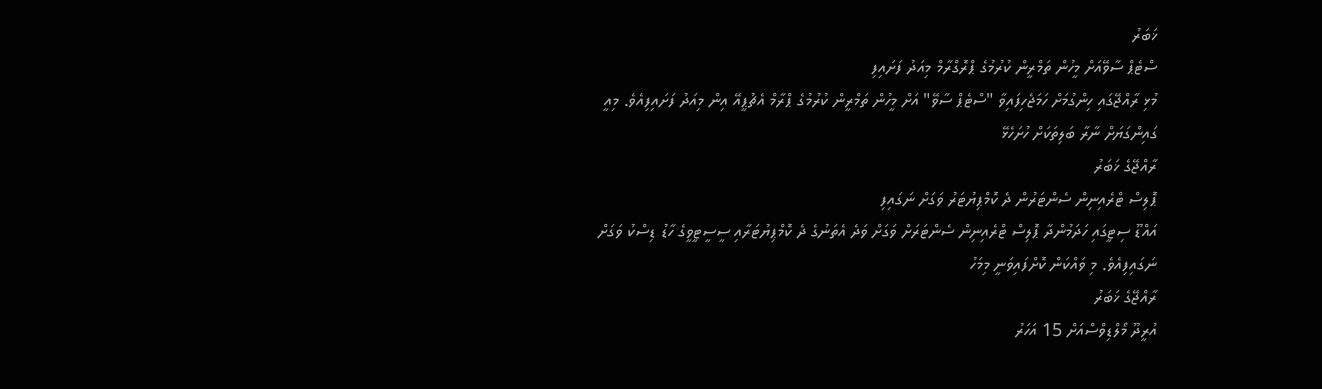ޚަބަރު
ސްޓެޕް ސާވޭއަށް މީހުން ތަމްރީން ކުރުމުގެ ޕްރޮގްރާމް މިއަދު ފަށައިފި
މުޅި ރާއްޖޭގައި ހިންގުމަށް ހަމަޖެހިފައިވާ "ސްޓެޕް ސާވޭ" އަށް މީހުން ތަމްރީން ކުރުމުގެ ޕްރާމް އެޗުޕީއޭ އިން މިއަދު ފަށައިފިއެވެ. މިއީ ގައިންގަޔަށް ނާރާ ބަލިތަކަށް ހުށަހެޅޭ
ރާއްޖޭގެ ޚަބަރު
ޕޮލިސް ޓްރެއިނިން ސެންޓަރުން ދެ ކޮމްޕިޔުޓަރު ވަގަށް ނަގައިފި
އައްޑޫ ސިޓީގައި ހަދަމުންދާ ޕޮލިސް ޓްރެއިނިން ސެންޓަރަށް ވަގަށް ވަދެ އެތަނުގެ ދެ ކޮމްޕިޔުޓަރާއި ސީސީޓީވީގެ ހާޑު ޑިސްކު ވަގަށް ނަގައިފިއެވެ. މި ވައްކަން ކޮށްފައިވަނީ މިމަހު
ރާއްޖޭގެ ޚަބަރު
އުރީދޫ މޯލްޑިވްސްއަށް 15 އަހަރު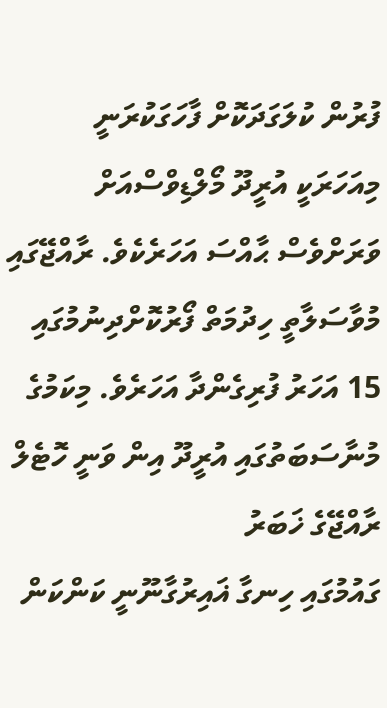ފުރުން ކުލަގަދަކޮށް ފާހަގަކުރަނީ
މިއަހަރަކީ އުރީދޫ މޯލްޑިވްސްއަށް ވަރަށްވެސް ޙާއްސަ އަހަރެކެވެ. ރާއްޖޭގައި މުވާސަލާތީ ހިދުމަތް ފޯރުކޮށްދިނުމުގައި 15 އަހަރު ފުރިގެންދާ އަހަރެވެ. މިކަމުގެ މުނާސަބަތުގައި އުރީދޫ އިން ވަނީ ހޮޓެލް
ރާއްޖޭގެ ޚަބަރު
ގައުމުގައި ހިނގާ ޣައިރުގާނޫނީ ކަންކަން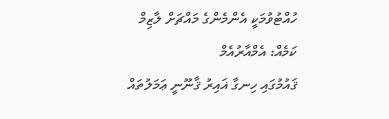ހުއްޓުވުމަކީ އެންމެންގެ މައްޗަށް ލާޒިމް ކަމެއް: އެމްއާރުއެމް
ޤައުމުގައި ހިނގާ ޣައިރު ޤާނޫނީ ޢަމަލުތައް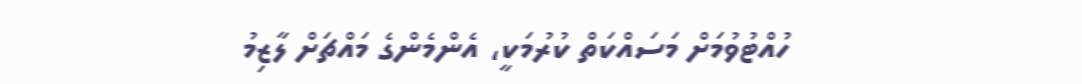ހުއްޓުވުމަށް މަސައްކަތް ކުރުމަކީ، އެންމެންގެ މައްޗަށް ލާޒިމު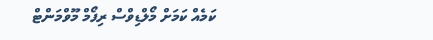ކަމެއް ކަމަށް މޯލްޑިވްސް ރިފޯމް މޫވްމަންޓް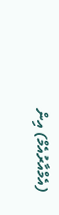(އެމްއާރުއެމް) އިން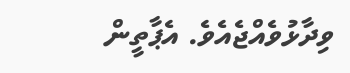ވިދާޅުވެއްޖެއެވެ. އެޕާތީން